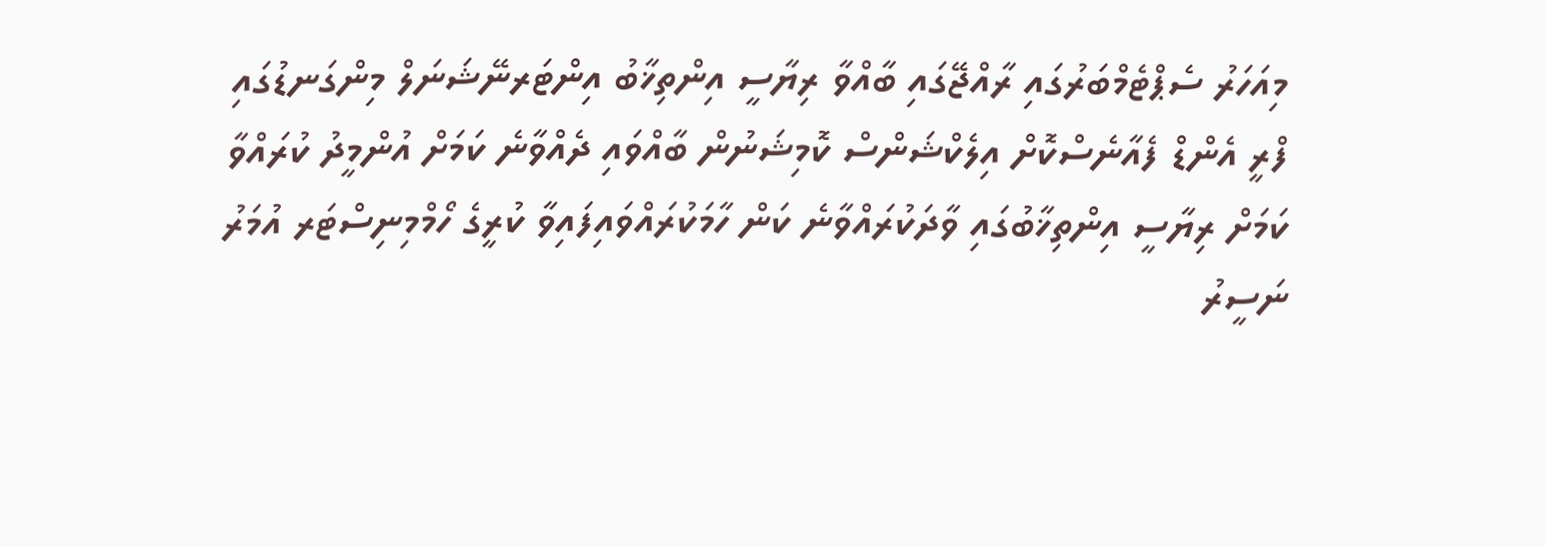މިއަހަރު ސެޕްޓެމްބަރުގައި ރާއްޖޭގައި ބާއްވާ ރިޔާސީ އިންތިޚާބު އިންޓަރނޭޝަނަލް މިންގަނޑުގައި ފްރީ އެންޑް ފެއާނެސްކޮށް އިލެކްޝަންސް ކޮމިޝަނުން ބާއްވައި ދެއްވާނެ ކަމަށް އުންމީދު ކުރައްވާ ކަމަށް ރިޔާސީ އިންތިޚާބުގައި ވާދަކުރައްވާނެ ކަން ހާމަކުރައްވައިފައިވާ ކުރީގެ ހޯމްމިނިސްޓަރ އުމަރު ނަސީރު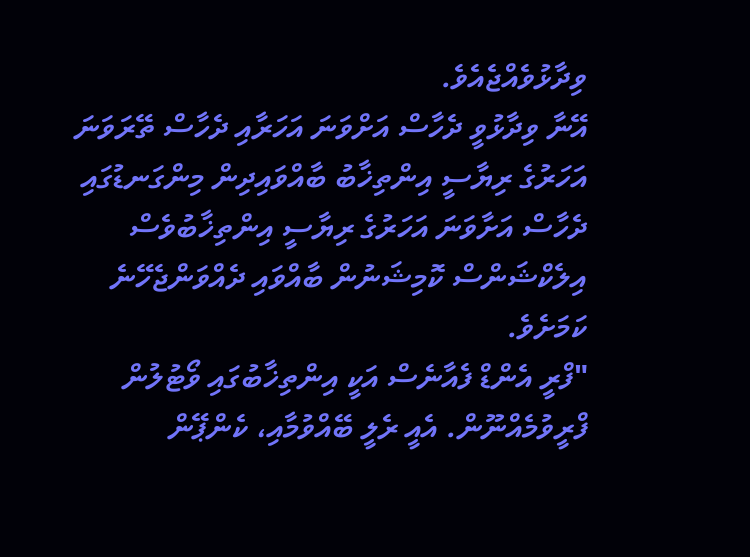ވިދާޅުވެއްޖެއެވެ.
އޭނާ ވިދާޅުވީ ދެހާސް އަށްވަނަ އަހަރާއި ދެހާސް ތޭރަވަނަ އަހަރުގެ ރިޔާސީ އިންތިޚާބު ބާއްވައިދިން މިންގަނޑުގައި ދެހާސް އަށާވަނަ އަހަރުގެ ރިޔާސީ އިންތިޚާބުވެސް އިލެކްޝަންސް ކޮމިޝަނުން ބާއްވައި ދެއްވަންޖެހޭނެ ކަމަށެވެ.
"ފްރީ އެންޑް ފެއާނެސް އަކީ އިންތިޚާބުގައި ވޯޓުލުން ފްރީވުމެއްނޫން. އެއީ ރެލީ ބޭއްވުމާއި، ކެންޕޭން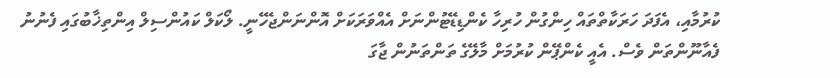ކުރުމާއި، އެފަދަ ހަރަކާތްތައް ހިންގުން ހުރިހާ ކެންޑިޑޭޓުންނަށް އެއްވަރަކަށް އޮންނަންޖެހޭނީ. ލޯކަލް ކައުންސިލް އިންތިޚާބުގައި ފެނުނު ފެއާނޫންތަން ވެސް. އެއީ ކެންޕޭން ކުރުމަށް މާލޭގެ ތަންތަނުން ޖާގަ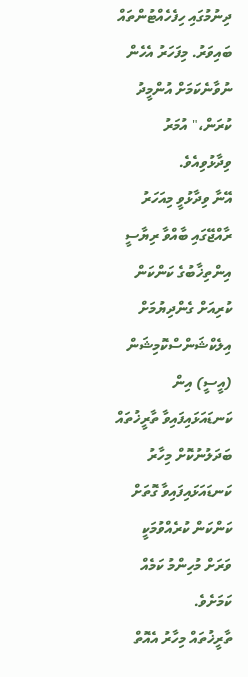ދިނުމުގައި ހިފެހެއްޓުންތައް ބައިވަރު. މިފަހަރު އެހެން ނުވާނެކަމަށް އުންމީދު ކުރަން،" އުމަރު ވިދާޅުވިއެވެ.
އޭނާ ވިދާޅުވީ މިއަހަރު ރާއްޖޭގައި ބާއްވާ ރިޔާސީ އިންތިޚާބުގެ ކަންކަން ކުރިއަށް ގެންދިޔުމަށް އިލެކްޝަންސްކޮމިޝަން (އީސީ) އިން ކަނޑައަޅައިފައިވާ ތާރީޚުތައް ބަދަލުނުކޮށް މިހާރު ކަނޑައަޅައިފައިވާ ގޮތަށް ކަންކަން ކުރެއްވުމަކީ ވަރަށް މުހިންމު ކަމެއް ކަމަށެވެ.
ތާރީޚުތައް މިހާރު އެއޮތް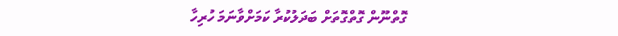ގޮތްނޫން ގޮތްގޮތަށް ބަދަލުކުރާ ކަމަށްވާނަމަ ހުރިހާ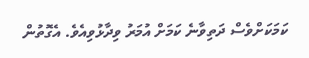ކަމަކަށްވެސް ދަތިވާނެ ކަމަށް އުމަރު ވިދާޅުވިއެވެ. އެގޮތުން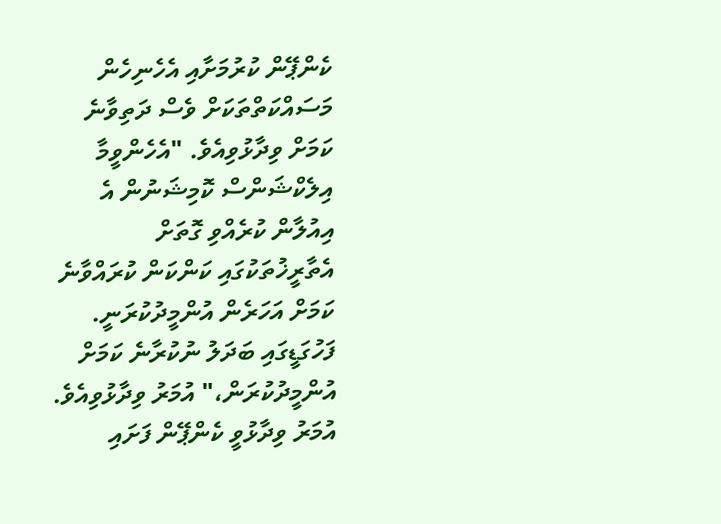ކެންޕޭން ކުރުމަށާއި އެހެނިހެން މަސައްކަތްތަކަށް ވެސް ދަތިވާނެ ކަމަށް ވިދާޅުވިއެވެ. "އެހެންވީމާ އިލެކްޝަންސް ކޮމިޝަނުން އެ އިއުލާން ކުރެއްވި ގޮތަށް އެތާރީޚުތަކުގައި ކަންކަން ކުރައްވާނެ ކަމަށް އަހަރެން އުންމީދުކުރަނީ. ފަހުގަޑީގައި ބަދަލު ނުކުރާނެ ކަމަށް އުންމީދުކުރަން،" އުމަރު ވިދާޅުވިއެވެ.
އުމަރު ވިދާޅުވީ ކެންޕޭން ފަށައި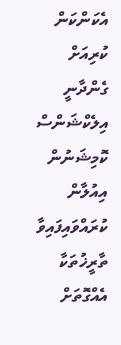އެކަންކަން ކުރިއަށް ގެންދާނީ އިލެކްޝަންސް ކޮމިޝަނުން އިއުލާން ކުރައްވައިފައިވާ ތާރީޚުތަކާ އެއްގޮތަށް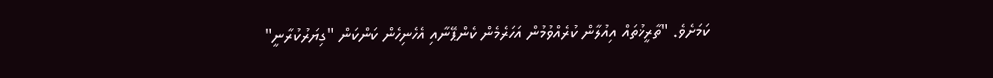ކަމަށެވެ. "ތާރީޚުތައް އިއުލާން ކުރެއްވުމުން އަހަރެމެން ކެންޕޭނާއި އެހެނިހެން ކަންކަން "ގިޔަރުކުރާނީ"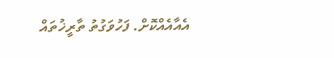އެއާއެއްކޮށް. ފަހުވަގުތު ތާރީޚުތައް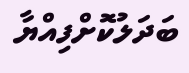ބަދަލުކޮށްފިއްޔާ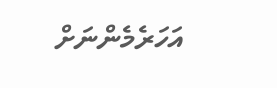އަހަރެމެންނަށް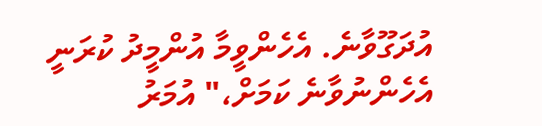އުދަގޫވާނެ. އެހެންވީމާ އުންމީދު ކުރަނީ އެހެންނުވާނެ ކަމަށް،" އުމަރު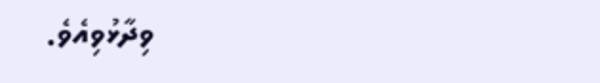ވިދާޅުވިއެވެ.